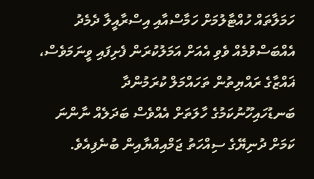ހަމަލާތައް ހުއްޓާލުމަށް ހަމާސްއާއި އިސްރާއީލާ ދެމެދު އެއްބަސްވުމެއް ވެވި އެއަށް އަމަލުކުރަން ފެށިފައި ވީނަމަވެސް، ޣައްޒާގެ ރައްޔިތުން ތަހައްމަލް ކުރަމުންދާ ބަނޑުހައިހޫނުކަމުގެ ހާލަތަށް އެއްވެސް ބަދަލެއް ނާންނަ ކަމަށް ދުނިޔޭގެ ސިއްހަތު ޖަމްއިއްޔާއިން ބުނެފިއެވެ.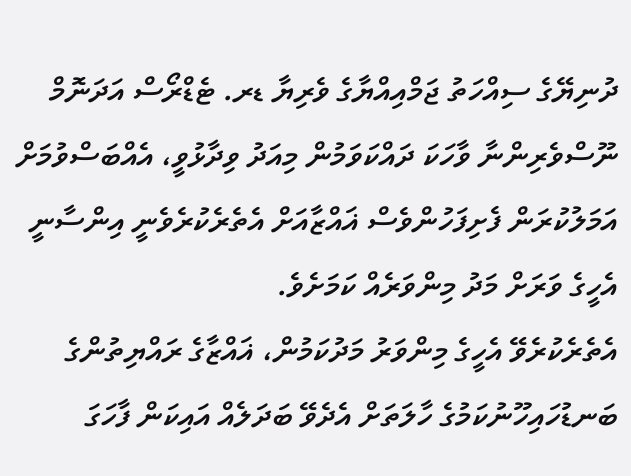ދުނިޔޭގެ ސިއްހަތު ޖަމްއިއްޔާގެ ވެރިޔާ ޑރ. ޓެޑްރޯސް އަދަނޮމް ނޫސްވެރިންނާ ވާހަކަ ދައްކަވަމުން މިއަދު ވިދާޅުވީ، އެއްބަސްވުމަށް އަމަލުކުރަން ފެށިފަހުންވެސް ޣައްޒާއަށް އެތެރެކުރެވެނީ އިންސާނީ އެހީގެ ވަރަށް މަދު މިންވަރެއް ކަމަށެވެ.
އެތެރެކުރެވޭ އެހީގެ މިންވަރު މަދުކަމުން، ޣައްޒާގެ ރައްޔިތުންގެ ބަނޑުހައިހޫނުކަމުގެ ހާލަތަށް އެދެވޭ ބަދަލެއް އައިކަން ފާހަގަ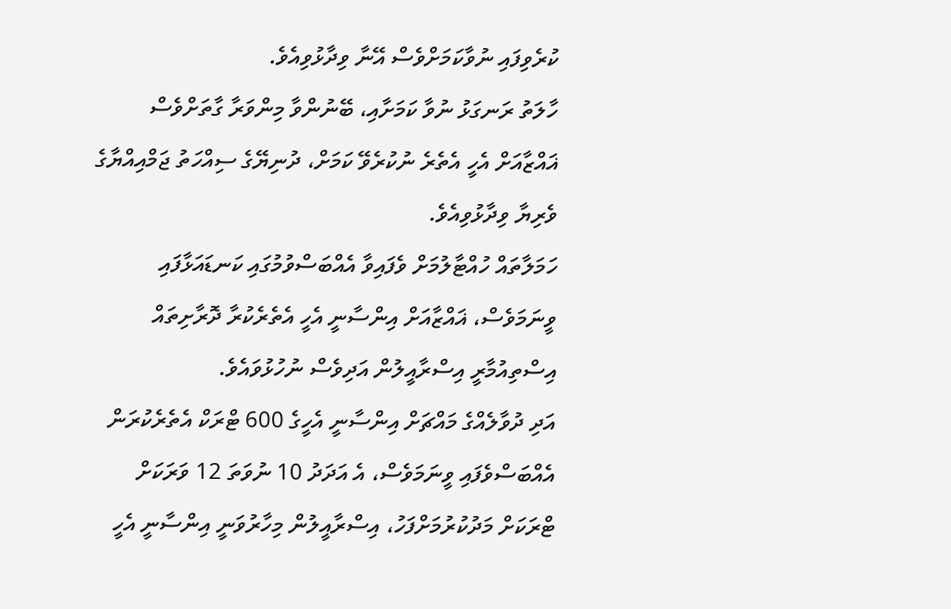ކުރެވިފައި ނުވާކަމަށްވެސް އޭނާ ވިދާޅުވިއެވެ.
ހާލަތު ރަނގަޅު ނުވާ ކަމަށާއި، ބޭނުންވާ މިންވަރާ ގާތަށްވެސް ޣައްޒާއަށް އެހީ އެތެރެ ނުކުރެވޭ ކަމަށް، ދުނިޔޭގެ ސިއްހަތު ޖަމްއިއްޔާގެ ވެރިޔާ ވިދާޅުވިއެވެ.
ހަމަލާތައް ހުއްޓާލުމަށް ވެފައިވާ އެއްބަސްވުމުގައި ކަނޑައަޅާފައި ވީނަމަވެސް، ޣައްޒާއަށް އިންސާނީ އެހީ އެތެރެކުރާ ދޮރާށިތައް އިސްތިއުމާރީ އިސްރާއީލުން އަދިވެސް ނުހުޅުވައެވެ.
އަދި ދުވާލެއްގެ މައްޗަށް އިންސާނީ އެހީގެ 600 ޓްރަކް އެތެރެކުރަން އެއްބަސްވެފައި ވީނަމަވެސް، އެ އަދަދު 10 ނުވަތަ 12 ވަރަކަށް ޓްރަކަށް މަދުކުރުމަށްފަހު، އިސްރާއީލުން މިހާރުވަނީ އިންސާނީ އެހީ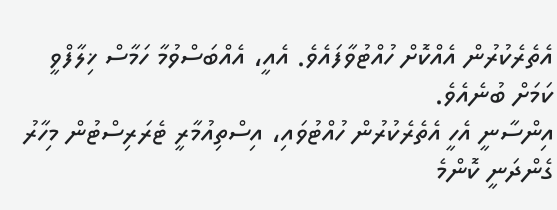އެތެރެކުރުން އެއްކޮށް ހުއްޓުވާފައެވެ. އެއީ، އެއްބަސްވުމާ ހަމާސް ޚިލާފްވީ ކަމަށް ބުނެއެވެ.
އިންސާނީ އެހީ އެތެރެކުރުން ހުއްޓުވައި، އިސްތިއުމާރީ ޓެރަރިސްޓުން މިހާރު ގެންދަނީ ކޮންމެ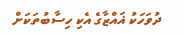ދުވަހަކު ޣައްޒާގެ އެކި ހިސާބުތަކަށް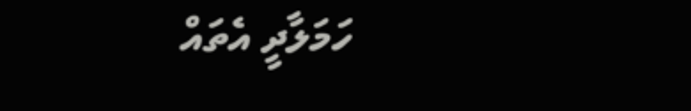ހަމަލާދީ އެތައް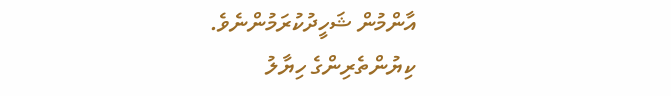އާންމުން ޝަހީދުކުރަމުންނެވެ.
ކިޔުންތެރިންގެ ހިޔާލު